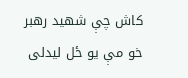کاش چې شهید رهبر خو مې یو ځل لیدلی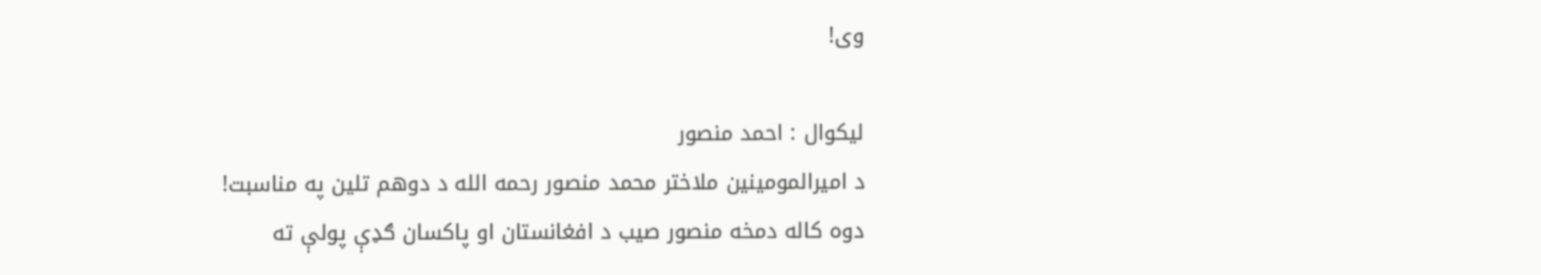وی!

لیکوال : احمد منصور
د امیرالمومینین ملاختر محمد منصور رحمه الله د دوهم تلین په مناسبت!
دوه کاله دمخه منصور صیب د افغانستان او پاکسان ګډې پولې ته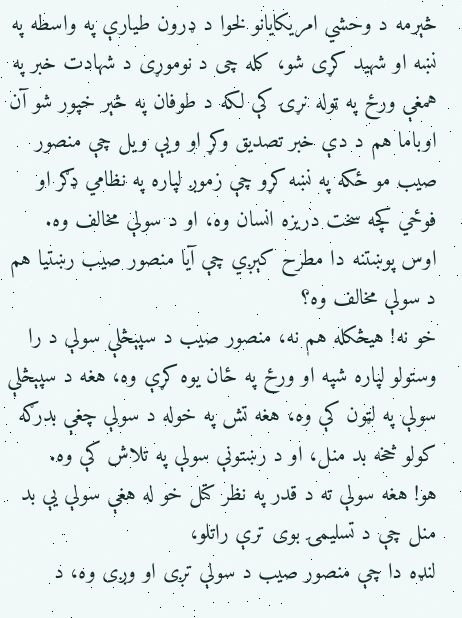څېرمه د وحشي امریکایانو لخوا د ډرون طیارې په واسطه په نښه او شهید کړی شو، کله چی د نوموړی د شهادت خبر په همغې ورځ په ټوله نړۍ کې لکه د طوفان په څېر خپور شو آن اوباما هم د دې خبر تصدیق وکړ او ويې ویل چې منصور صیب مو ځکه په نښه کړو چې زموږ لپاره په نظامي ډګر او فوځي کچه سخت دریزه انسان وه، او د سولې مخالف وه.
اوس پوښتنه دا مطرح کېږي چې آیا منصور صیب رښتیا هم د سولې مخالف وه؟
خو نه! هیڅکله هم نه، منصور صیب د سپېڅلې سولې د را وستولو لپاره شپه او ورځ په ځان یوه کړې وه، هغه د سپېڅلې سولې په لټون کې وه، هغه تش په خوله د سولې چغې بدرګه کولو څخه بد منل، او د رښتونې سولې په تلاش کې وه.
هو! هغه سولې ته د قدر په نظر کتل خو له هغې سولې یې بد منل چې د تسلیمۍ بوی ترې راتلو،
لنډه دا چې منصور صیب د سولې تږی او وږی وه، د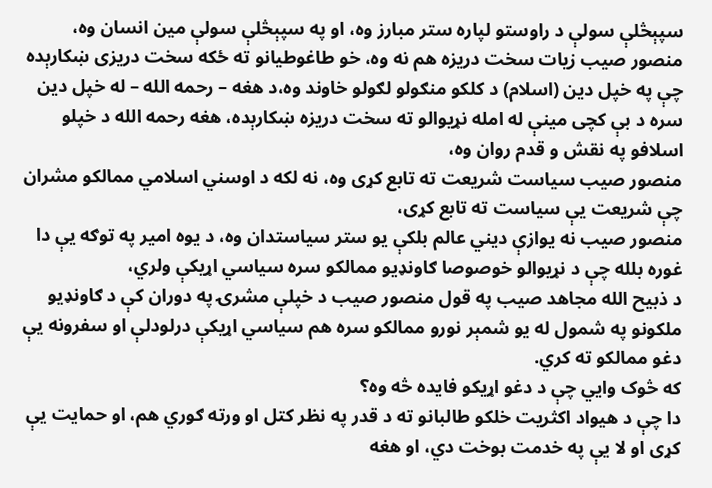سپېڅلې سولې د راوستو لپاره ستر مبارز وه، او په سپېڅلې سولې مین انسان وه،
منصور صیب زیات سخت دريزه هم نه وه، خو طاغوطیانو ته ځکه سخت دریزی ښکارېده چې په خپل دین (اسلام) د کلکو منګولو لګولو خاوند وه،د هغه – رحمه الله – له خپل دین سره د بې کچی مینې له امله نړیوالو ته سخت دریزه ښکارېده، هغه رحمه الله د خپلو اسلافو په نقش و قدم روان وه،
منصور صیب سیاست شریعت ته تابع کړی وه، نه لکه د اوسني اسلامي ممالکو مشران چې شریعت یې سیاست ته تابع کړی،
منصور صیب نه یوازې دیني عالم بلکې یو ستر سیاستدان وه، د یوه امیر په توګه یې دا غوره بلله چې د نړیوالو خوصوصا ګاونډيو ممالکو سره سیاسي اړیکې ولري،
د ذبیح الله مجاهد صیب په قول منصور صیب د خپلې مشرۍ په دوران کې د ګاونډیو ملکونو په شمول له یو شمېر نورو ممالکو سره هم سیاسي اړیکې درلودلې او سفرونه یې دغو ممالکو ته کري.
که څوک وایي چې د دغو اړیکو فایده څه وه؟
دا چې د هیواد اکثریت خلکو طالبانو ته د قدر په نظر کتل او ورته ګوري هم، او حمایت یې کړی او لا یې په خدمت بوخت دي، او هغه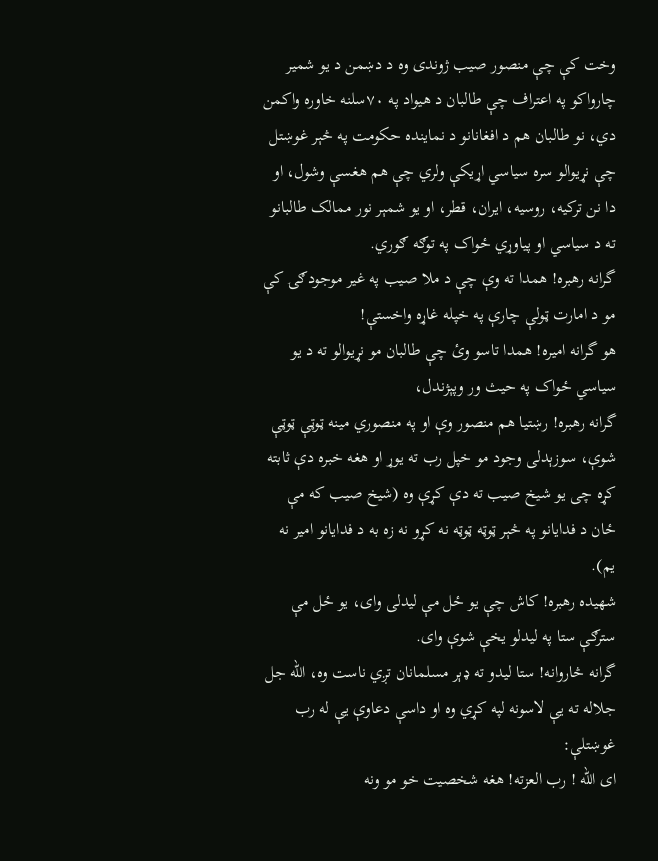وخت کې چې منصور صیب ژوندی وه د دښمن د یو شمیر چارواکو په اعتراف چې طالبان د هیواد په ۷۰سلنه خاوره واکمن دي، نو طالبان هم د افغانانو د نماینده حکومت په څېر غوښتل چې نړیوالو سره سیاسي اړیکې ولري چې هم هغسې وشول، او دا نن ترکیه، روسیه، ایران، قطر، او یو شمېر نور ممالک طالبانو ته د سیاسي او پیاوړي ځواک په توګه ګوري.
گرانه رهبره! همدا ته وې چې د ملا صیب په غیر موجودګۍ کې مو د امارت ټولې چارې په خپله غاړه واخستې!
هو گرانه امیره! همدا تاسو وئ چې طالبان مو نړیوالو ته د یو سیاسي ځواک په حیث ور وپېژندل،
گرانه رهبره! رښتیا هم منصور وې او په منصوري مینه ټوټې ټوټې شوې، سوزېدلی وجود مو خپل رب ته یوړ او هغه خبره دې ثابته کړه چی یو شیخ صیب ته دې کړې وه (شیخ صیب که مې ځان د فدایانو په څېر ټوټه ټوټه نه کړو نه زه به د فدایانو امیر نه یم).
شهیده رهبره! کاش چې یو ځل مې لیدلی وای، یو ځل مې سترګې ستا په لیدلو یخې شوې وای.
گرانه څاروانه! ستا لیدو ته ډېر مسلمانان تږي ناست وه، الله جل جلاله ته یې لاسونه لپه کړي وه او داسې دعاوې یې له رب غوښتلې:
ای الله ! رب العزته! هغه شخصیت خو مو ونه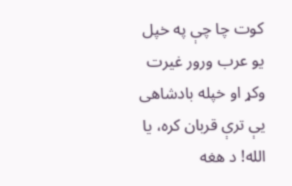کوت چا چې په خپل یو عرب ورور غیرت وکړ او خپله بادشاهی یې ترې قربان کره، یا الله! د هغه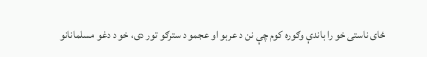ځای ناستی خو را باندې وګوره کوم چې نن د عربو او عجمو د سترګو تور دی، خو د دغو مسلمانانو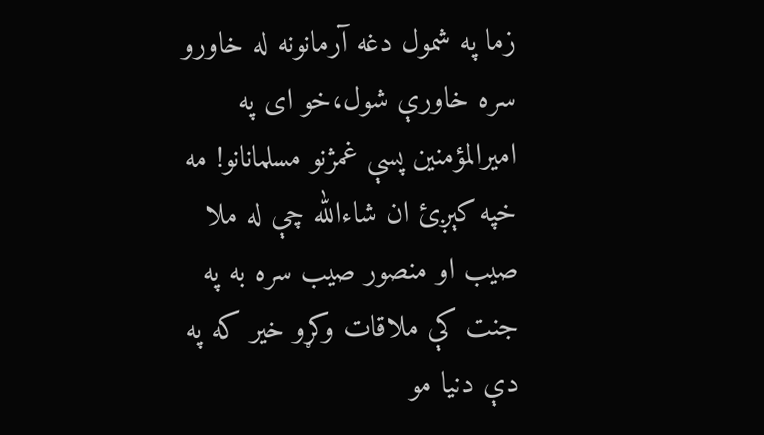زما په شمول دغه آرمانونه له خاورو سره خاورې شول،خو ای په امیرالمؤمنین پسې غمژنو مسلمانانو! مه خپه کېږئ ان شاءالله چې له ملا صیب او منصور صیب سره به په جنت کې ملاقات وکړو خیر که په دې دنیا مو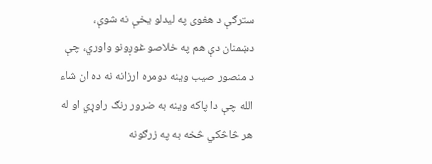سترګې د هغوی په لیدلو یخې نه شوې،
دښمنان دې هم په خلاصو غوږونو واوري، چې د منصور صیب وینه دومره ارزانه نه ده ان شاء الله چې دا پاکه وینه به ضرور رنګ راوړي او له هر څاڅکي څخه به په زرګونه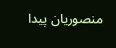منصوریان پیدا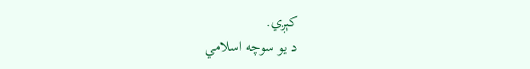کېږي.
د یو سوچه اسلامي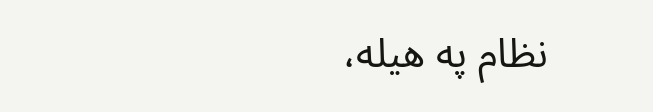نظام په هیله،